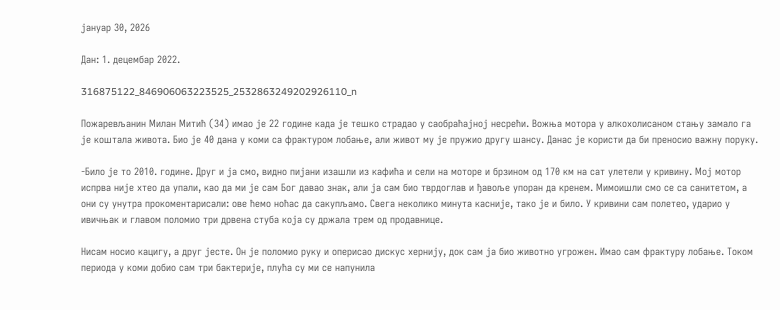јануар 30, 2026

Дан: 1. децембар 2022.

316875122_846906063223525_2532863249202926110_n

Пожаревљанин Милан Митић (34) имао је 22 године када је тешко страдао у саобраћајној несрећи. Вожња мотора у алкохолисаном стању замало га је коштала живота. Био је 40 дана у коми са фрактуром лобање, али живот му је пружио другу шансу. Данас је користи да би преносио важну поруку.

-Било је то 2010. године. Друг и ја смо, видно пијани изашли из кафића и сели на моторе и брзином од 170 км на сат улетели у кривину. Мој мотор испрва није хтео да упали, као да ми је сам Бог давао знак, али ја сам био тврдоглав и ђавоље упоран да кренем. Мимоишли смо се са санитетом, а они су унутра прокоментарисали: ове ћемо ноћас да сакупљамо. Свега неколико минута касније, тако је и било. У кривини сам полетео, ударио у ивичњак и главом поломио три дрвена стуба која су држала трем од продавнице.

Нисам носио кацигу, а друг јесте. Он је поломио руку и оперисао дискус хернију, док сам ја био животно угрожен. Имао сам фрактуру лобање. Током периода у коми добио сам три бактерије, плућа су ми се напунила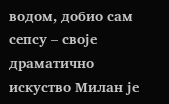водом, добио сам сепсу – своје драматично искуство Милан је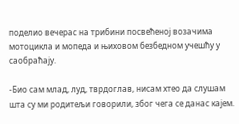поделио вечерас на трибини посвећеној возачима мотоцикла и мопеда и њиховом безбедном учешћу у саобраћају.

-Био сам млад, луд, тврдоглав, нисам хтео да слушам шта су ми родитељи говорили, због чега се данас кајем.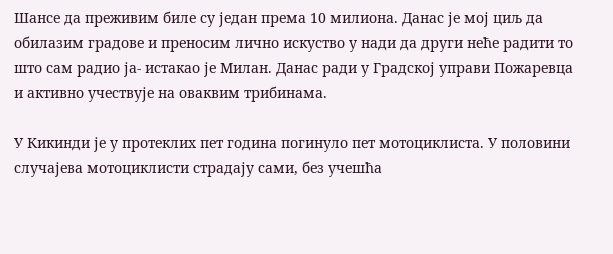Шансе да преживим биле су један према 10 милиона. Данас је мој циљ да обилазим градове и преносим лично искуство у нади да други неће радити то што сам радио ја- истакао је Милан. Данас ради у Градској управи Пожаревца и активно учествује на оваквим трибинама.

У Кикинди је у протеклих пет година погинуло пет мотоциклиста. У половини случајева мотоциклисти страдају сами, без учешћа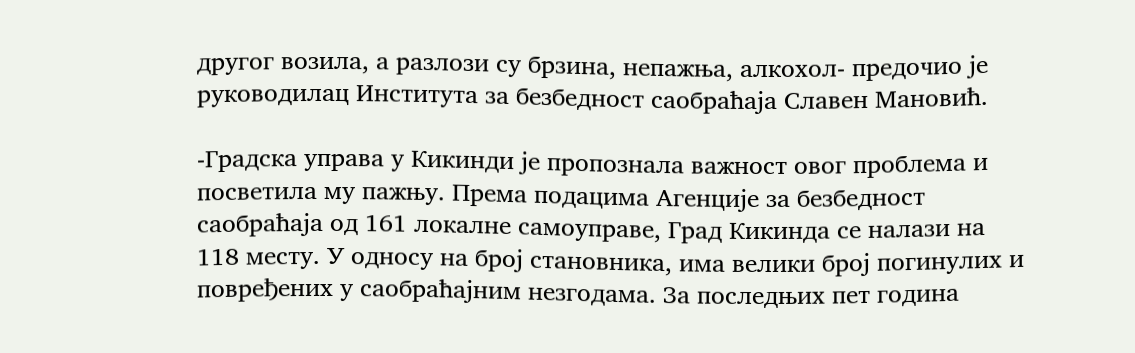другог возила, а разлози су брзина, непажња, алкохол- предочио је руководилац Института за безбедност саобраћаја Славен Мановић.

-Градска управа у Кикинди је пропознала важност овог проблема и посветила му пажњу. Према подацима Агенције за безбедност саобраћаја од 161 локалне самоуправе, Град Кикинда се налази на 118 месту. У односу на број становника, има велики број погинулих и повређених у саобраћајним незгодама. За последњих пет година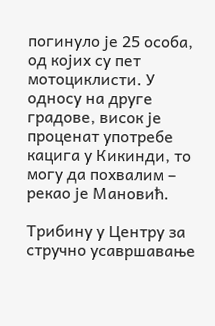погинуло је 25 особа, од којих су пет мотоциклисти. У односу на друге градове, висок је проценат употребе кацига у Кикинди, то могу да похвалим – рекао је Мановић.

Трибину у Центру за стручно усавршавање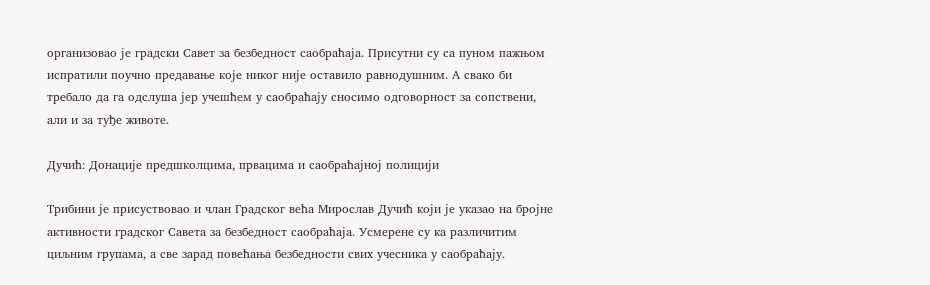организовао је градски Савет за безбедност саобраћаја. Присутни су са пуном пажњом испратили поучно предавање које никог није оставило равнодушним. А свако би требало да га одслуша јер учешћем у саобраћају сносимо одговорност за сопствени, али и за туђе животе.

Дучић: Донације предшколцима, првацима и саобраћајној полицији

Трибини је присуствовао и члан Градског већа Мирослав Дучић који је указао на бројне активности градског Савета за безбедност саобраћаја. Усмерене су ка различитим циљним групама, а све зарад повећања безбедности свих учесника у саобраћају.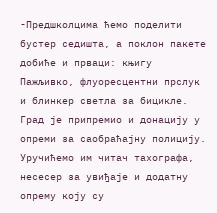-Предшколцима ћемо поделити бустер седишта, а поклон пакете добиће и прваци: књигу Пажљивко, флуоресцентни прслук и блинкер светла за бицикле. Град је припремио и донацију у опреми за саобраћајну полицију. Уручићемо им читач тахографа, несесер за увиђаје и додатну опрему коју су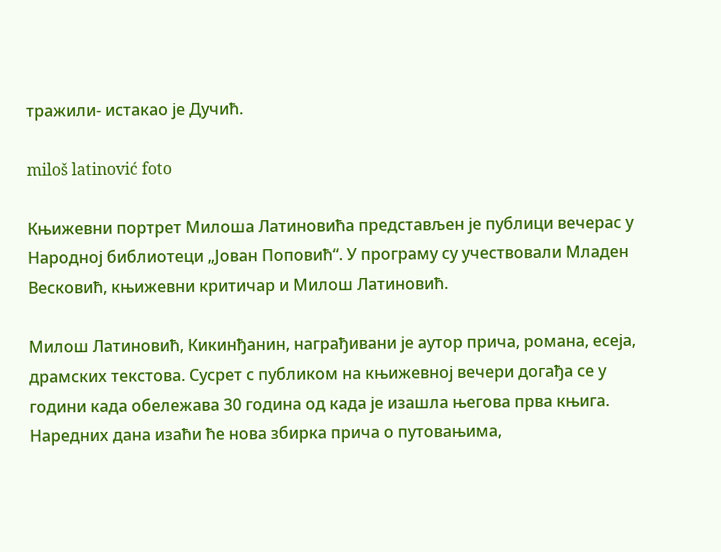тражили- истакао је Дучић.

miloš latinović foto

Књижевни портрет Милоша Латиновића представљен је публици вечерас у Народној библиотеци „Јован Поповић“. У програму су учествовали Младен Весковић, књижевни критичар и Милош Латиновић.

Милош Латиновић, Кикинђанин, награђивани је аутор прича, романа, есеја, драмских текстова. Сусрет с публиком на књижевној вечери догађа се у години када обележава 30 година од када је изашла његова прва књига. Наредних дана изаћи ће нова збирка прича о путовањима,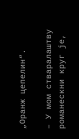„Оранж цепелин“.

– У мом стваралаштву романескни круг је,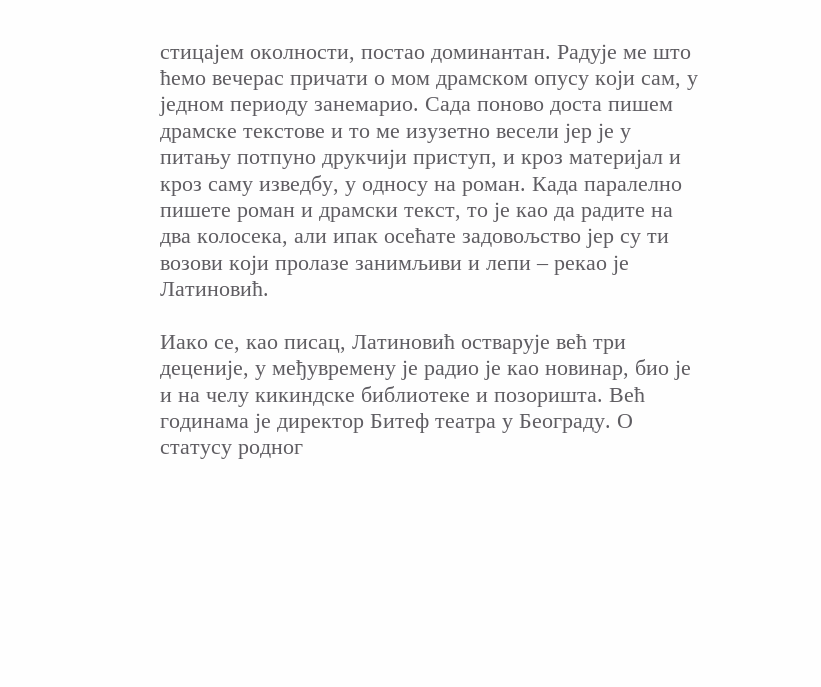стицајем околности, постао доминантан. Радује ме што ћемо вечерас причати о мом драмском опусу који сам, у једном периоду занемарио. Сада поново доста пишем драмске текстове и то ме изузетно весели јер је у питању потпуно друкчији приступ, и кроз материјал и кроз саму изведбу, у односу на роман. Када паралелно пишете роман и драмски текст, то је као да радите на два колосека, али ипак осећате задовољство јер су ти возови који пролазе занимљиви и лепи – рекао је Латиновић.

Иако се, као писац, Латиновић остварује већ три деценије, у међувремену је радио је као новинар, био је и на челу кикиндске библиотеке и позоришта. Већ годинама је директор Битеф театра у Београду. О статусу родног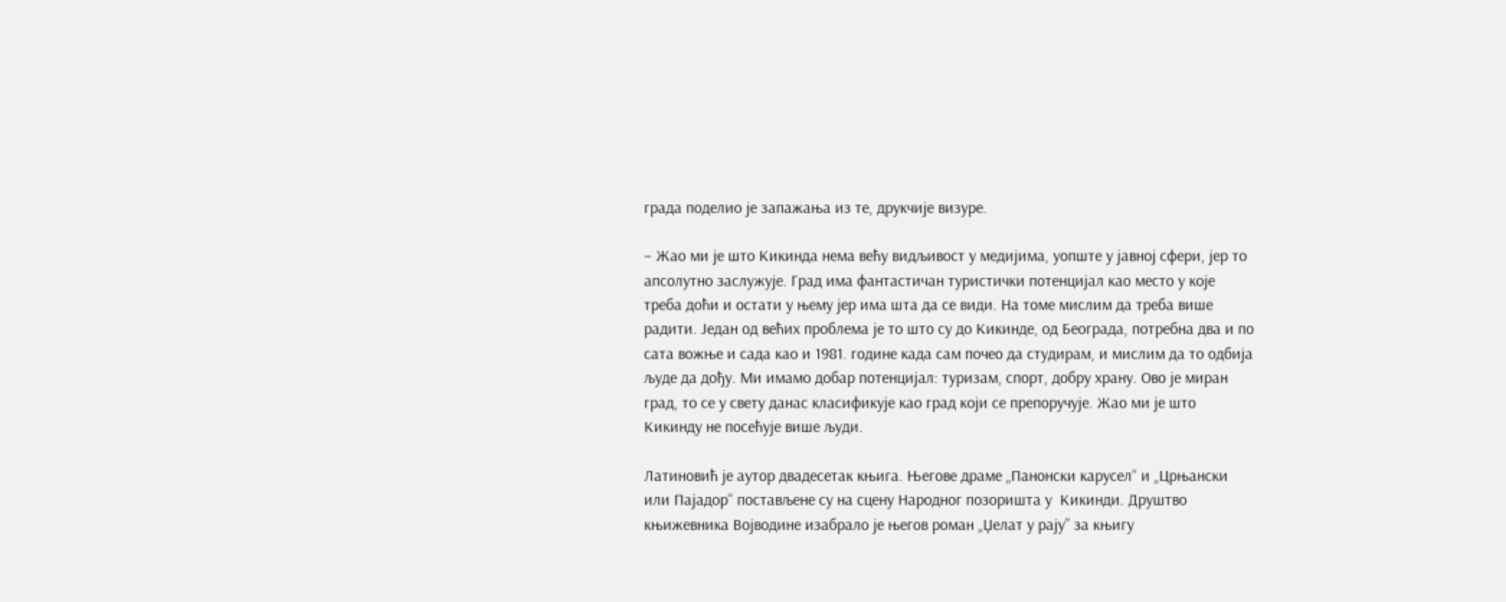града поделио је запажања из те, друкчије визуре.

– Жао ми је што Кикинда нема већу видљивост у медијима, уопште у јавној сфери, јер то апсолутно заслужује. Град има фантастичан туристички потенцијал као место у које треба доћи и остати у њему јер има шта да се види. На томе мислим да треба више радити. Један од већих проблема је то што су до Кикинде, од Београда, потребна два и по сата вожње и сада као и 1981. године када сам почео да студирам, и мислим да то одбија људе да дођу. Ми имамо добар потенцијал: туризам, спорт, добру храну. Ово је миран град, то се у свету данас класификује као град који се препоручује. Жао ми је што Кикинду не посећује више људи.

Латиновић је аутор двадесетак књига. Његове драме „Панонски карусел“ и „Црњански или Пајадор“ постављене су на сцену Народног позоришта у  Кикинди. Друштво књижевника Војводине изабрало је његов роман „Џелат у рају” за књигу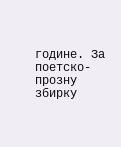године. За поетско-прозну збирку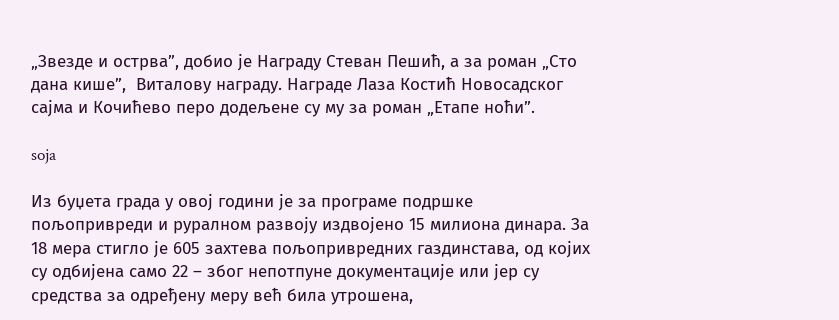„Звезде и острва”, добио је Награду Стеван Пешић, а за роман „Сто дана кише”,  Виталову награду. Награде Лаза Костић Новосадског сајма и Кочићево перо додељене су му за роман „Етапе ноћи”.

soja

Из буџета града у овој години је за програме подршке пољопривреди и руралном развоју издвојено 15 милиона динара. За 18 мера стигло је 605 захтева пољопривредних газдинстава, од којих су одбијена само 22 – због непотпуне документације или јер су средства за одређену меру већ била утрошена,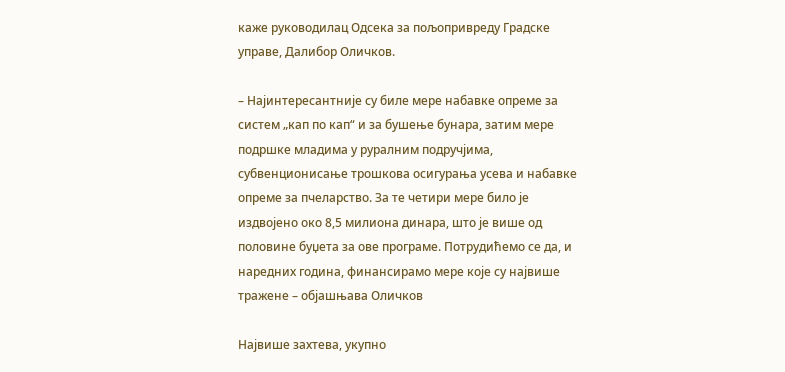каже руководилац Одсека за пољопривреду Градске управе, Далибор Оличков.

– Најинтересантније су биле мере набавке опреме за систем „кап по кап“ и за бушење бунара, затим мере подршке младима у руралним подручјима, субвенционисање трошкова осигурања усева и набавке опреме за пчеларство. За те четири мере било је издвојено око 8,5 милиона динара, што је више од половине буџета за ове програме. Потрудићемо се да, и наредних година, финансирамо мере које су највише тражене – објашњава Оличков

Највише захтева, укупно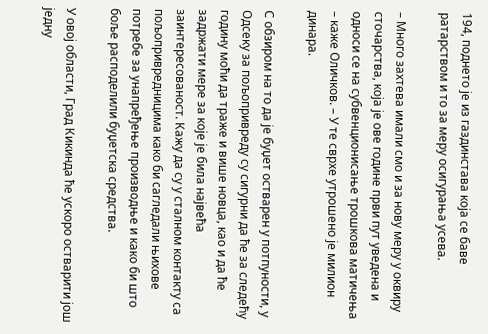194, поднето је из газдинстава која се баве ратарством и то за меру осигурања усева.

– Много захтева имали смо и за нову меру у оквиру сточарства, која је ове године први пут уведена и односи се на субвенционисање трошкова матичења – каже Оличков. – У те сврхе утрошено је милион динара.

С обзиром на то да је буџет остварен у потпуности, у Одсеку за пољопривреду су сигурни да ће за следећу годину моћи да траже и више новца, као и да ће задржати мере за које је била највећа заинтересованост. Кажу да су у сталном контакту са пољопривредницима како би сагледали њихове потребе за унапређење производње и како би што боље расподелили буџетска средства.

У овој области, Град Кикинда ће ускоро остварити још једну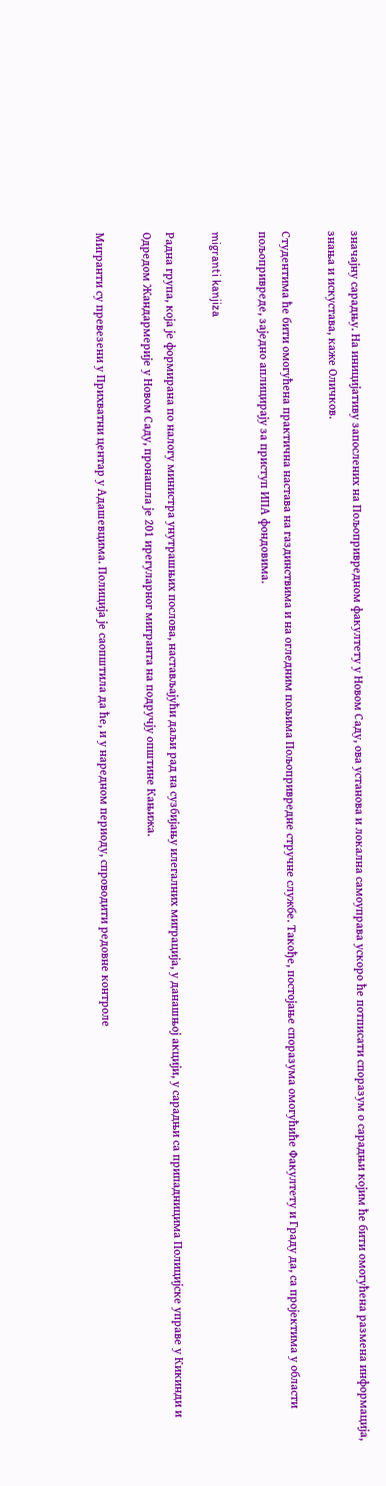значајну сарадњу. На иницијативу запослених на Пољопривредном факултету у Новом Саду, ова установа и локална самоуправа ускоро ће потписати споразум о сарадњи којим ће бити омогућена размена информација, знања и искустава, каже Оличков.

Студентима ће бити омогућена практична настава на газдинствима и на огледним пољима Пољопривредне стручне службе. Такође, постојање споразума омогућиће Факултету и Граду да, са пројектима у области пољопривреде, заједно аплицирају за приступ ИПА фондовима.

migranti kanjiza

Радна група, која је формирана по налогу министра унутрашњих послова, настављајући даљи рад на сузбијању илегалних миграција, у данашњој акцији, у сарадњи са припадницима Полицијске управе у Кикинди и Одредом Жандармерије у Новом Саду, пронашла је 201 ирегуларног мигранта на подручју општине Кањижа.

Мигранти су превезени у Прихватни центар у Адашевцима. Полиција је саопштила да ће, и у наредном периоду, спроводити редовне контроле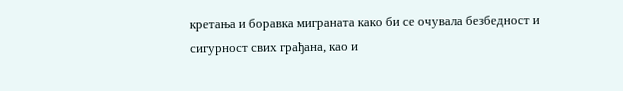кретања и боравка миграната како би се очувала безбедност и сигурност свих грађана, као и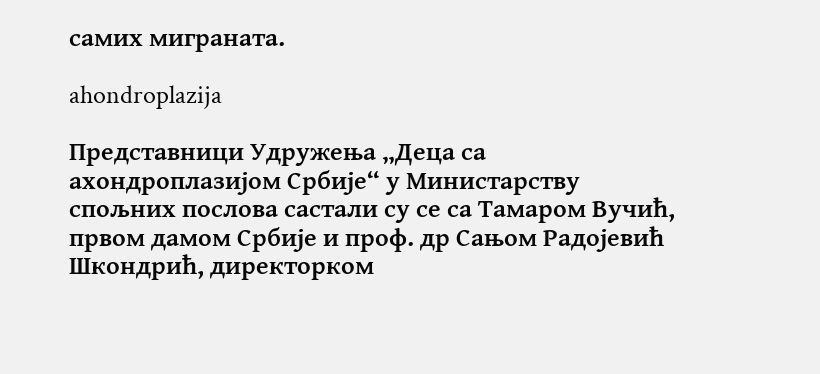самих миграната.

ahondroplazija

Представници Удружења „Деца са ахондроплазијом Србије“ у Министарству спољних послова састали су се са Тамаром Вучић, првом дамом Србије и проф. др Сањом Радојевић Шкондрић, директорком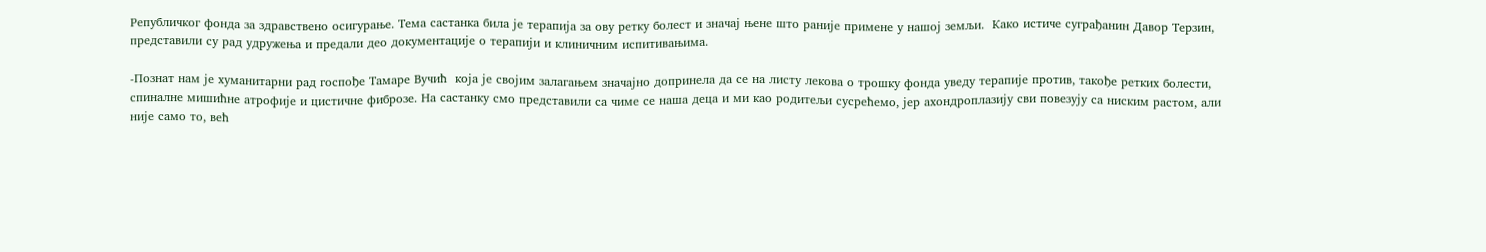Републичког фонда за здравствено осигурање. Тема састанка била је терапија за ову ретку болест и значај њене што раније примене у нашој земљи.  Како истиче суграђанин Давор Терзин, представили су рад удружења и предали део документације о терапији и клиничним испитивањима.

-Познат нам је хуманитарни рад госпође Тамаре Вучић  која је својим залагањем значајно допринела да се на листу лекова о трошку фонда уведу терапије против, такође ретких болести, спиналне мишићне атрофије и цистичне фиброзе. На састанку смо представили са чиме се наша деца и ми као родитељи сусрећемо, јер ахондроплазију сви повезују са ниским растом, али није само то, већ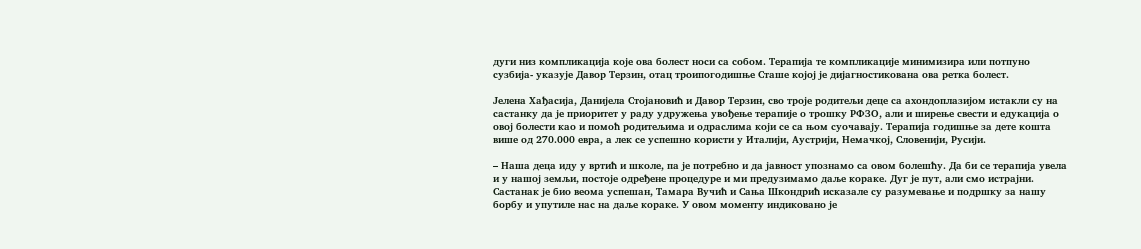дуги низ компликација које ова болест носи са собом. Терапија те компликације минимизира или потпуно сузбија- указује Давор Терзин, отац троипогодишње Сташе којој је дијагностикована ова ретка болест.

Јелена Хађасија, Данијела Стојановић и Давор Терзин, сво троје родитељи деце са ахондоплазијом истакли су на састанку да је приоритет у раду удружења увођење терапије о трошку РФЗО, али и ширење свести и едукација о овој болести као и помоћ родитељима и одраслима који се са њом суочавају. Терапија годишње за дете кошта више од 270.000 евра, а лек се успешно користи у Италији, Аустрији, Немачкој, Словенији, Русији.

– Наша деца иду у вртић и школе, па је потребно и да јавност упознамо са овом болешћу. Да би се терапија увела и у нашој земљи, постоје одређене процедуре и ми предузимамо даље кораке. Дуг је пут, али смо истрајни. Састанак је био веома успешан, Тамара Вучић и Сања Шкондрић исказале су разумевање и подршку за нашу борбу и упутиле нас на даље кораке. У овом моменту индиковано је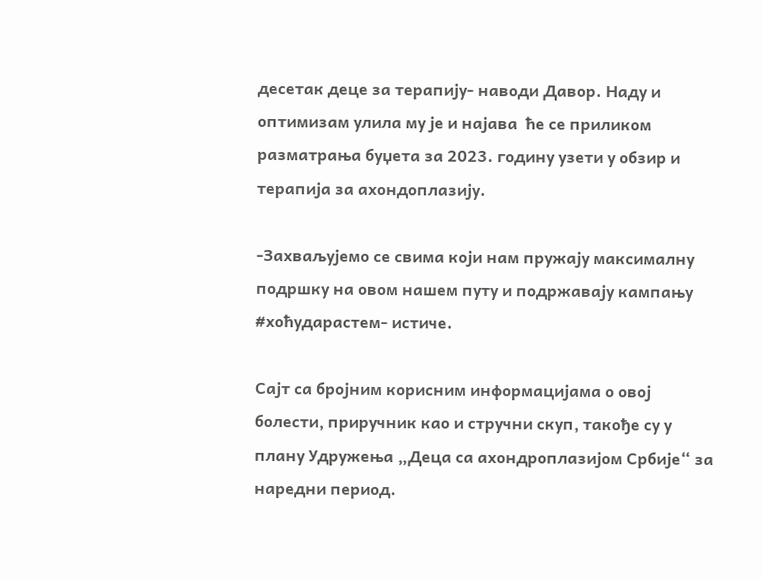десетак деце за терапију- наводи Давор. Наду и оптимизам улила му је и најава  ће се приликом разматрања буџета за 2023. годину узети у обзир и терапија за ахондоплазију.

-Захваљујемо се свима који нам пружају максималну подршку на овом нашем путу и подржавају кампању #хоћударастем- истиче.

Сајт са бројним корисним информацијама о овој болести, приручник као и стручни скуп, такође су у плану Удружења „Деца са ахондроплазијом Србије“ за наредни период.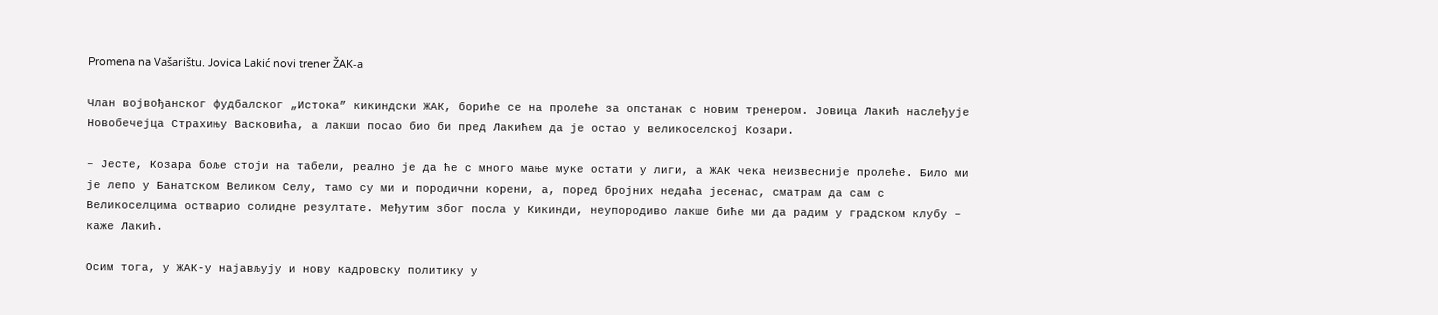Promena na Vašarištu. Jovica Lakić novi trener ŽAK-a

Члан војвођанског фудбалског „Истока” кикиндски ЖАК, бориће се на пролеће за опстанак с новим тренером. Јовица Лакић наслеђује Новобечејца Страхињу Васковића, а лакши посао био би пред Лакићем да је остао у великоселској Козари.

– Јесте, Козара боље стоји на табели, реално је да ће с много мање муке остати у лиги, а ЖАК чека неизвесније пролеће. Било ми је лепо у Банатском Великом Селу, тамо су ми и породични корени, а, поред бројних недаћа јесенас, сматрам да сам с Великоселцима остварио солидне резултате. Међутим због посла у Кикинди, неупородиво лакше биће ми да радим у градском клубу – каже Лакић.

Осим тога, у ЖАК-у најављују и нову кадровску политику у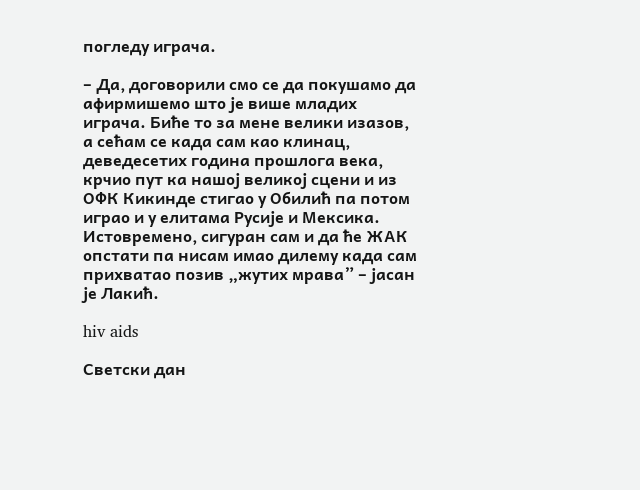погледу играча.

– Да, договорили смо се да покушамо да афирмишемо што је више младих играча. Биће то за мене велики изазов, а сећам се када сам као клинац, деведесетих година прошлога века, крчио пут ка нашој великој сцени и из ОФК Кикинде стигао у Обилић па потом играо и у елитама Русије и Мексика. Истовремено, сигуран сам и да ће ЖАК опстати па нисам имао дилему када сам прихватао позив „жутих мрава” – јасан је Лакић.

hiv aids

Светски дан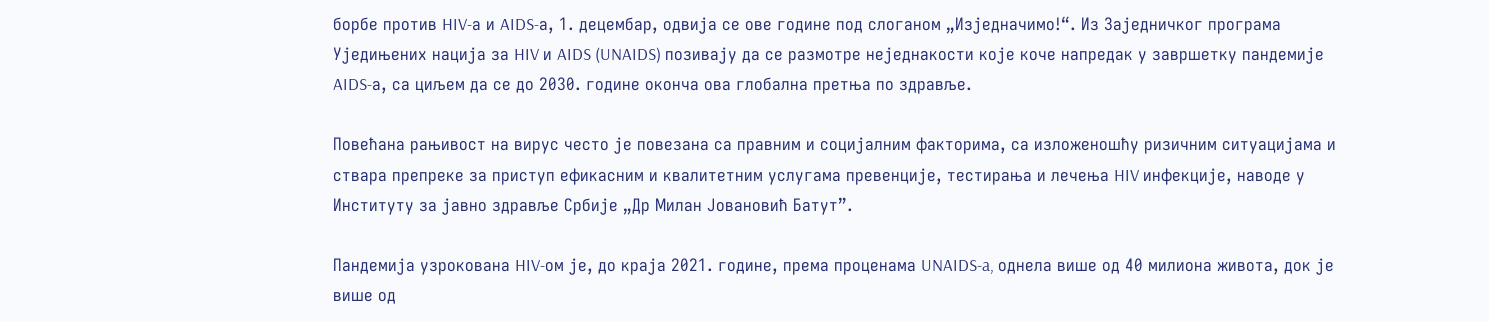борбе против HIV-а и AIDS-а, 1. децембар, одвија се ове године под слоганом „Изједначимо!“. Из Заједничког програма Уједињених нација за HIV и AIDS (UNAIDS) позивају да се размотре неједнакости које коче напредак у завршетку пандемије AIDS-а, са циљем да се до 2030. године оконча ова глобална претња по здравље.

Повећана рањивост на вирус често је повезана са правним и социјалним факторима, са изложеношћу ризичним ситуацијама и ствара препреке за приступ ефикасним и квалитетним услугама превенције, тестирања и лечења HIV инфекције, наводе у Институту за јавно здравље Србије „Др Милан Јовановић Батут”.

Пандемија узрокована HIV-ом је, до краја 2021. године, премa проценама UNAIDS-a, однела више од 40 милиона живота, док је више од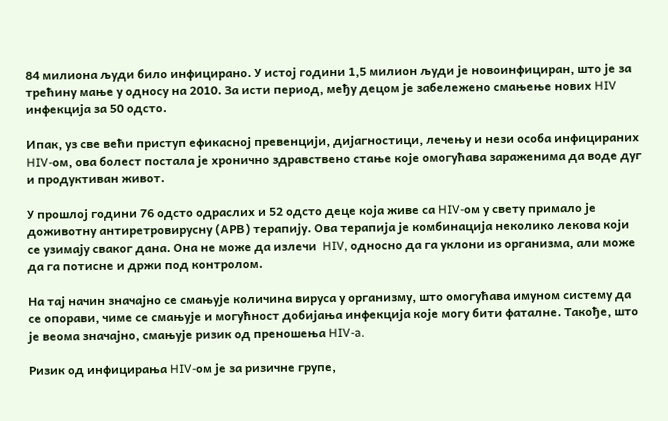84 милиона људи било инфицирано. У истој години 1,5 милион људи је новоинфициран, што је за трећину мање у односу на 2010. За исти период, међу децом је забележено смањење нових HIV инфекција за 50 одсто.

Ипак, уз све већи приступ ефикасној превенцији, дијагностици, лечењу и нези особа инфицираних HIV-ом, ова болест постала је хронично здравствено стање које омогућава зараженима да воде дуг и продуктиван живот.

У прошлој години 76 одсто одраслих и 52 одсто деце која живе са HIV-ом у свету примало је доживотну антиретровирусну (АРВ) терапију. Ова терапија је комбинација неколико лекова који се узимају сваког дана. Она не може да излечи  HIV, односно да га уклони из организма, али може да га потисне и држи под контролом.

На тај начин значајно се смањује количина вируса у организму, што омогућава имуном систему да се опорави, чиме се смањује и могућност добијања инфекција које могу бити фаталне. Такође, што је веома значајно, смањује ризик од преношења HIV-a.

Ризик од инфицирања HIV-ом је за ризичне групе,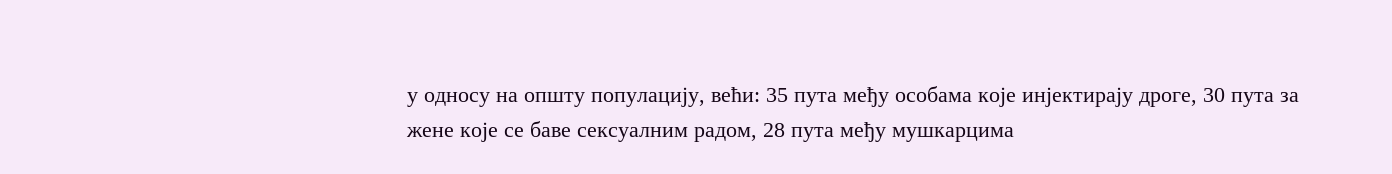у односу на општу популацију, већи: 35 пута међу особама које инјектирају дроге, 30 пута за жене које се баве сексуалним радом, 28 пута међу мушкарцима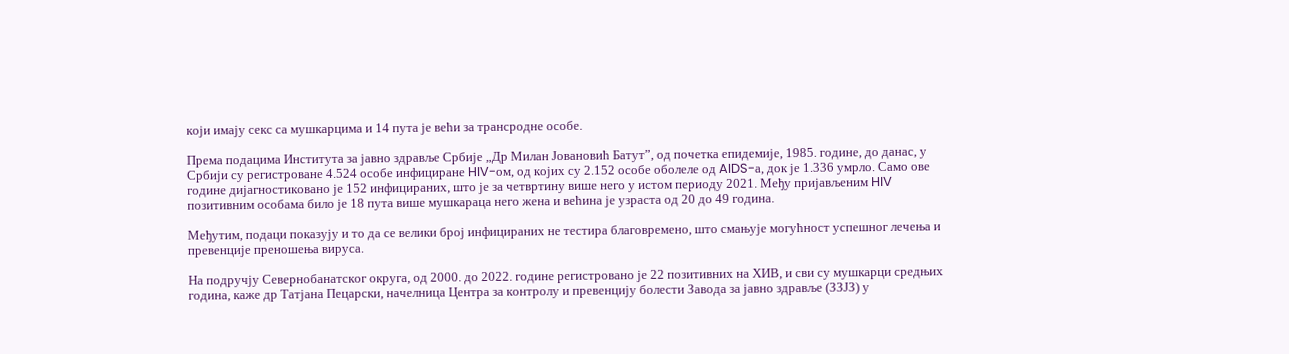који имају секс са мушкарцима и 14 пута је већи за трансродне особе.

Према подацима Института за јавно здравље Србије „Др Милан Јовановић Батут”, од почетка епидемије, 1985. године, до данас, у Србији су регистроване 4.524 особе инфициране HIV-ом, од којих су 2.152 особе оболеле од AIDS-а, док је 1.336 умрло. Само ове године дијагностиковано је 152 инфицираних, што је за четвртину више него у истом периоду 2021. Међу пријављеним HIV позитивним особама било је 18 пута више мушкараца него жена и већина је узраста од 20 до 49 година.

Међутим, подаци показују и то да се велики број инфицираних не тестира благовремено, што смањује могућност успешног лечења и превенције преношења вируса.

На подручју Севернобанатског округа, од 2000. до 2022. године регистровано је 22 позитивних на ХИВ, и сви су мушкарци средњих година, каже др Татјана Пецарски, начелница Центра за контролу и превенцију болести Завода за јавно здравље (ЗЗЈЗ) у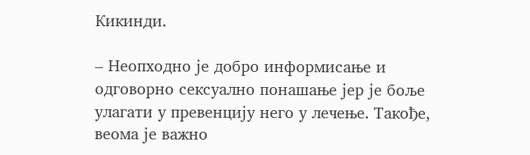Кикинди.

– Неопходно је добро информисање и одговорно сексуално понашање јер је боље улагати у превенцију него у лечење. Такође, веома је важно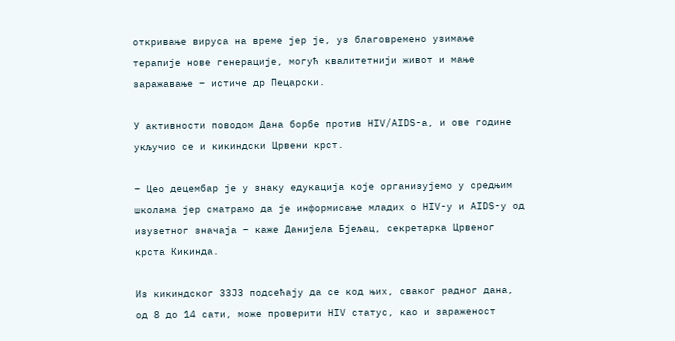откривање вируса на време јер је, уз благовремено узимање терапије нове генерације, могућ квалитетнији живот и мање заражавање – истиче др Пецарски.

У активности поводом Дана борбе против HIV/AIDS-а, и ове године укључио се и кикиндски Црвени крст.

– Цео децембар је у знаку едукација које организујемо у средњим школама јер сматрамо да је информисање младих о HIV-у и AIDS-у од изузетног значаја – каже Данијела Бјељац, секретарка Црвеног крста Кикинда.

Из кикиндског ЗЗЈЗ подсећају да се код њих, сваког радног дана, од 8 до 14 сати, може проверити HIV статус, као и зараженост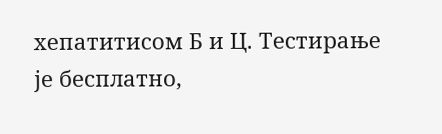хепатитисом Б и Ц. Тестирање је бесплатно,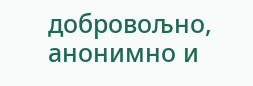добровољно, анонимно и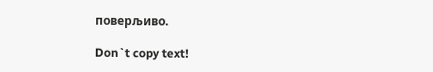поверљиво.

Don`t copy text!